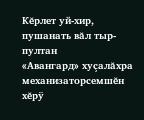Кĕрлет уй-хир, пушанать вăл тыр-пултан
«Авангард» хуçалăхра механизаторсемшĕн хĕрÿ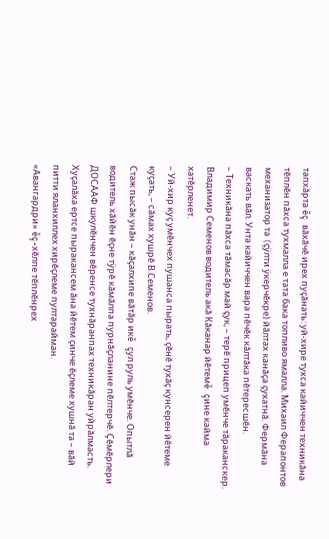тапхăрта ĕç вăхăчĕ ирех пуçăнать: уй-хире тухса кайиччен техникăна тĕплĕн пăхса тухмалла е тата бака топливо ямалла. Михаил Ферапонтов механизатор та (çÿлти ÿкерчĕкре) йăлтах канăçа çухатнă. Фермăна васкать вăл. Унта кайиччен вара пĕчĕк кăлтăка пĕтересшĕн.
– Техникăна пăхса тăмасăр май çук, – терĕ прицеп умĕнче тăраканскер.
Владимир Семенов водитель акă Кăканар йĕтемĕ çине кайма хатĕрленет.
– Уй-хир куç умĕнчех пушанса пырать, çĕнĕ тухăç кунсерен йĕтеме куçать, – сăмах хушрĕ В.Семенов.
Стаж пысăк унăн – кăçалхипе вăтăр икĕ çул руль умĕнче. Опытлă водитель хăйĕн ĕçне тÿрĕ кăмăлпа пурнăçланине пĕлтерчĕ. Çĕмĕрлери ДОСААФ шкулĕнчен вĕренсе тухнăранпах техникăран уйрăлмасть. Хуçалăха ертсе пыракансем ăна йĕтем çинче ĕçлеме хушнă та – вăй питти яланхиллех хирĕçлеме пултарайман.
«Авангардри» ĕç-хĕлпе тĕплĕнрех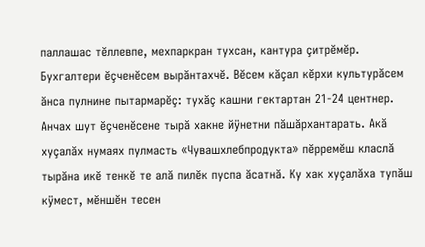паллашас тĕллевпе, мехпаркран тухсан, кантура çитрĕмĕр. Бухгалтери ĕçченĕсем вырăнтахчĕ. Вĕсем кăçал кĕрхи культурăсем ăнса пулнине пытармарĕç: тухăç кашни гектартан 21-24 центнер. Анчах шут ĕçченĕсене тырă хакне йÿнетни пăшăрхантарать. Акă хуçалăх нумаях пулмасть «Чувашхлебпродукта» пĕрремĕш класлă тырăна икĕ тенкĕ те алă пилĕк пуспа ăсатнă. Ку хак хуçалăха тупăш кÿмест, мĕншĕн тесен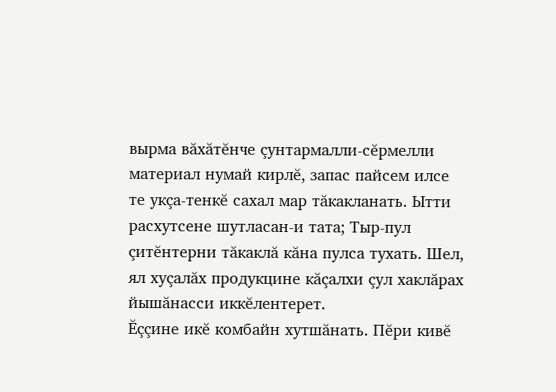вырма вăхăтĕнче çунтармалли-сĕрмелли материал нумай кирлĕ, запас пайсем илсе те укçа-тенкĕ сахал мар тăкакланать. Ытти расхутсене шутласан-и тата; Тыр-пул çитĕнтерни тăкаклă кăна пулса тухать. Шел, ял хуçалăх продукцине кăçалхи çул хаклăрах йышăнасси иккĕлентерет.
Ĕççине икĕ комбайн хутшăнать. Пĕри кивĕ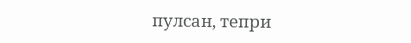пулсан, тепри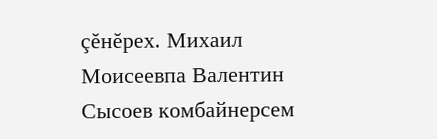çĕнĕрех. Михаил Моисеевпа Валентин Сысоев комбайнерсем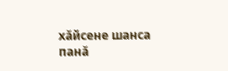хăйсене шанса панă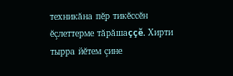техникăна пĕр тикĕссĕн ĕçлеттерме тăрăшаççĕ. Хирти тырра йĕтем çине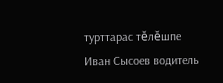турттарас тĕлĕшпе Иван Сысоев водитель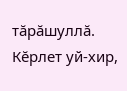тăрăшуллă.
Кĕрлет уй-хир,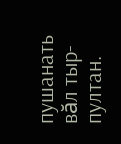пушанать вăл тыр-пултан.